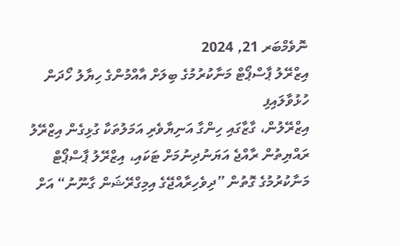ނޮވެމްބަރ 21, 2024
އިޒްރޭލު ޕާސްޕޯޓް މަނާކުރުމުގެ ބިލަށް އާއްމުންގެ ހިޔާލު ހޯދަން ހުޅުވާލައިފި
އިޒްރޭލުން، ގާޒާގައި ހިންގާ އަނިޔާވެރި އަމަލުތަކާ ގުޅިގެން އިޒްރޭލު ރައްޔިތުން ރާއްޖެ އަޔަނުދިނުމަށް ޓަކައި، އިޒްރޭލު ޕާސްޕޯޓް މަނާކުރުމުގެ ގޮތުން ”ދިވެހިރާއްޖޭގެ އިމިގްރޭޝަން ގާނޫނު“ އަށް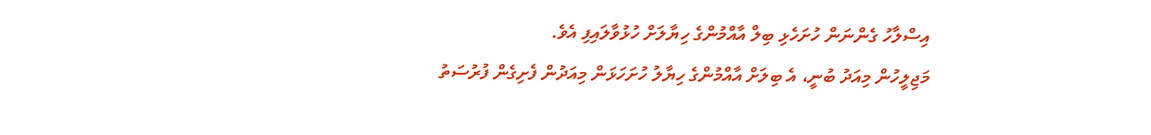އިސްލާހު ގެންނަން ހުށަހެޅި ބިލް އާއްމުންގެ ހިޔާލަށް ހުޅުވާލައިފި އެވެ.
މަޖިލީހުން މިއަދު ބުނީ، އެ ބިލަށް އާއްމުންގެ ހިޔާލު ހުށަހަޅަން މިއަދުން ފެށިގެން ފުރުސަތު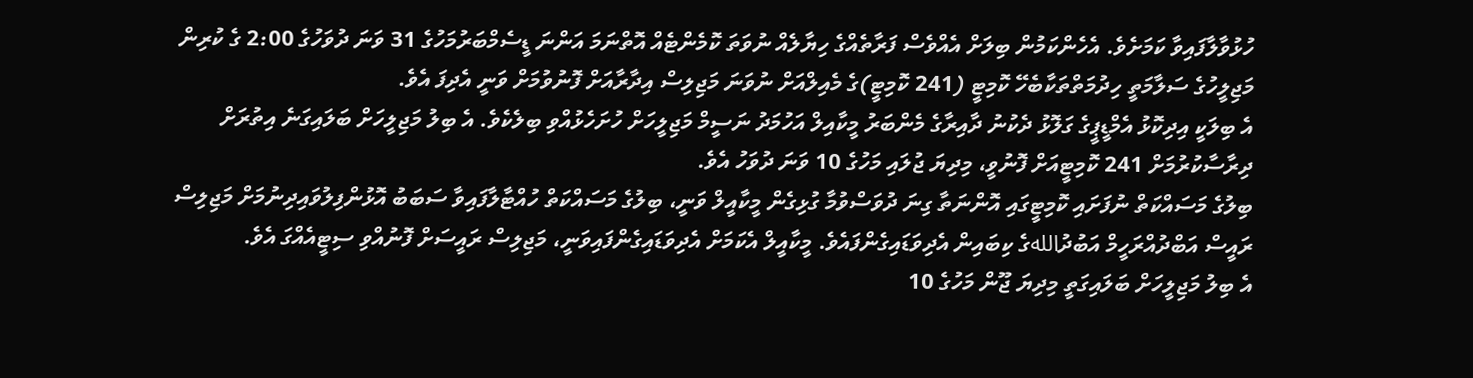ހުޅުވާލާފައިވާ ކަމަށެވެ. އެހެންކަމުން ބިލަށް އެއްވެސް ފަރާތެއްގެ ހިޔާލެއް ނުވަތަ ކޮމެންޓެއް އޮތްނަމަ އަންނަ ޑީސެމްބަރުމަހުގެ 31 ވަނަ ދުވަހުގެ 2:00 ގެ ކުރިން މަޖިލީހުގެ ސަލާމަތީ ހިދުމަތްތަކާބެހޭ ކޮމިޓީ (241 ކޮމިޓީ)ގެ މެއިލްއަށް ނުވަނަ މަޖިލިސް އިދާރާއަށް ފޮނުވުމަށް ވަނީ އެދިފަ އެވެ.
އެ ބިލަކީ އިދިކޮޅު އެމްޑީޕީގެ ގަލޮޅު ދެކުނު ދާއިރާގެ މެންބަރު މީކާއިލް އަހުމަދު ނަސީމް މަޖިލީހަށް ހުށަހެޅުއްވި ބިލެކެވެ. އެ ބިލު މަޖިލީހަށް ބަލައިގަނެ އިތުރަށް ދިރާސާކުރުމަށް 241 ކޮމިޓީއަށް ފޮނުވީ، މިދިޔަ ޖުލައި މަހުގެ 10 ވަނަ ދުވަހު އެވެ.
ބިލުގެ މަސައްކަތް ނުފަށައި ކޮމިޓީގައި އޮންނަތާ ގިނަ ދުވަސްވުމާ ގުޅިގެން މީކާއީލް ވަނީ، ބިލުގެ މަސައްކަތް ހުއްޓާލާފައިވާ ސަބަބު އޮޅުންފިލުވައިދިނުމަށް މަޖިލިސް ރައީސް އަބްދުއްރަހީމް އަބުދުاللهގެ ކިބައިން އެދިވަޑައިގެންފައެވެ. މީކާއީލް އެކަމަށް އެދިވަޑައިގެންފައިވަނީ، މަޖިލިސް ރައީސަށް ފޮނުއްވި ސިޓީއެއްގަ އެވެ.
އެ ބިލު މަޖިލީހަށް ބަލައިގަތީ މިދިޔަ ޖޫން މަހުގެ 10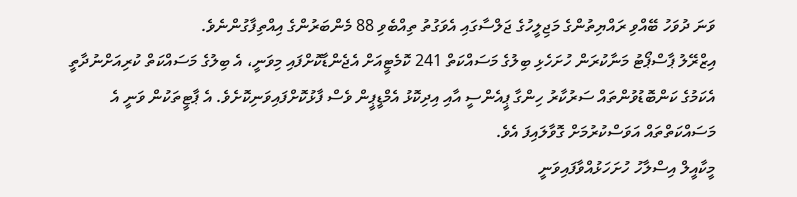ވަނަ ދުވަހު ބޭއްވި ރައްޔިތުންގެ މަޖިލީހުގެ ޖަލްސާގައި އެވަގުތު ތިއްބެވި 88 މެންބަރުންގެ އިއްތިފާގުންނެވެ.
އިޒްރޭލު ޕާސްޕޯޓު މަނާކުރަން ހުށަހެޅި ބިލުގެ މަސައްކަތް 241 ކޮމެޓީއަށް އެޖެންޑާކޮށްފައި މިވަނީ، އެ ބިލުގެ މަސައްކަތް ކުރިއަށްނުދާތީ އެކަމުގެ ކަންބޮޑުވުންތައް ސަރުކާރު ހިންގާ ޕީއެންސީ އާއި އިދިކޮޅު އެމްޑީޕީން ވެސް ފާޅުކޮށްފައިވަނިކޮށެވެ. އެ ޕާޓީތަކުން ވަނީ އެ މަސައްކަތްތައް އަވަސްކުރުމަށް ގޮވާލައިފަ އެވެ.
މީކާއީލް އިސްލާހު ހުށަހަޅުއްވާފައިވަނީ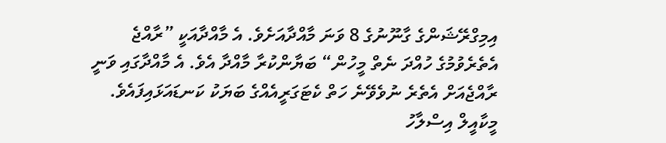އިމިގްރޭޝަންގެ ގާނޫނުގެ 8 ވަނަ މާއްދާއަށެވެ. އެ މާއްދާއަކީ ”ރާއްޖެ އެތެރެވުމުގެ ހުއްދަ ނެތް މީހުން“ ބަޔާންކުރާ މާއްދާ އެވެ. އެ މާއްދާގައި ވަނީ ރާއްޖެއަށް އެތެރެ ނުވެވޭނެ ހަތް ކެޓަގަރީއެއްގެ ބަޔަކު ކަނޑައަޅައިފައެވެ. މީކާއީލް އިސްލާހު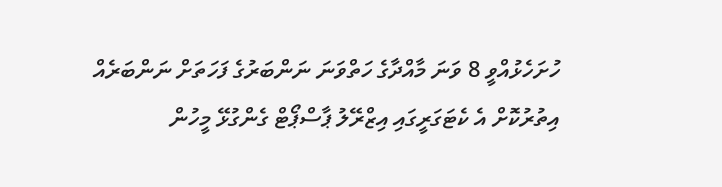ހުށަހެޅުއްވީ 8 ވަނަ މާއްދާގެ ހަތްވަނަ ނަންބަރުގެ ފަހަތަށް ނަންބަރެއް އިތުރުކޮށް އެ ކެޓަގަރީގައި އިޒްރޭލު ޕާސްޕޯޓް ގެންގުޅޭ މީހުން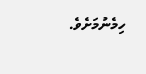ހިމެނުމަށެވެ.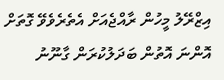އިޒްރޭލު މީހުން ރާއްޖެއަށް އެތެރެވެވޭ ގޮތަށް އޮންނަ އޮތުން ބަދަލުކުރަން ގާނޫނު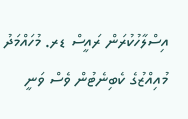އިސްލާހުކުރަން ރައީސް ޑރ. މުހައްމަދު މުއިއްޒުގެ ކެބިނެޓުން ވެސް ވަނީ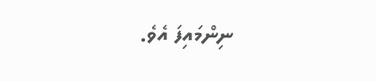ނިންމައިފަ އެވެ.